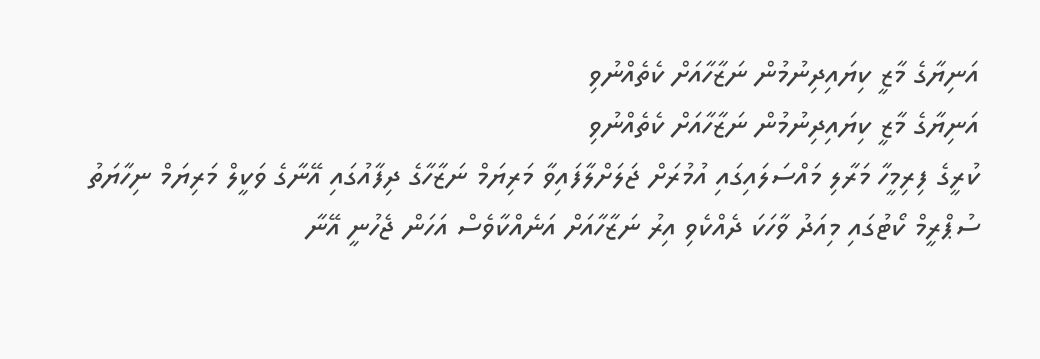އަނިޔާގެ މާޒީ ކިޔައިދިނުމުން ނަޒާހާއަށް ކެތެއްނުވި
އަނިޔާގެ މާޒީ ކިޔައިދިނުމުން ނަޒާހާއަށް ކެތެއްނުވި
ކުރީގެ ފިރިމީހާ މަރާލި މައްސަލައިގައި އުމުރަށް ޖަލަށްލާފައިވާ މަރިޔަމް ނަޒާހާގެ ދިފާއުގައި އޭނާގެ ވަކީލް މަރިޔަމް ނިހާޔަތު ސުޕްރީމް ކޯޓުގައި މިއަދު ވާހަކަ ދެއްކެވި އިރު ނަޒާހާއަށް އަނެއްކާވެސް އަހަން ޖެހުނީ އޭނާ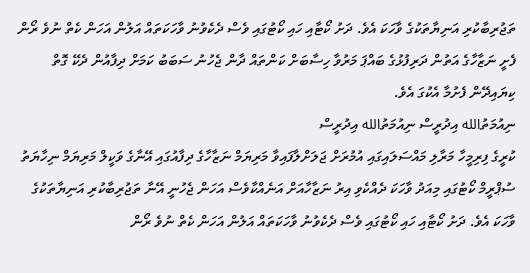ތަޖުރިބާކުރި އަނިޔާތަކުގެ ވާހަކަ އެވެ. ދަށު ކޯޓާއި ހައި ކޯޓުގައި ވެސް ދެކެވުނު ވާހަކަތައް އަލުން އަހަން ކެތް ނުވެ ރޯން ފެށީ ނަޒާހާގެ އަތުން ދަރިފުޅުގެ ބައްޕަ މަރުވާ ހިސާބަށް ކަންތައް ދާން ޖެހުނު ސަބަބު ކަމަށް ދިފާއުން ދެކޭ ގޮތް ކިޔައިދޭން ފެށުމާ އެކުގަ އެވެ.
ނިއުމަތުالله އިދުރީސް ނިއުމަތުالله އިދުރީސް
ކުރީގެ ފިރިމީހާ މަރާލި މައްސަލައިގައި އުމުރަށް ޖަލަށްލާފައިވާ މަރިޔަމް ނަޒާހާގެ ދިފާއުގައި އޭނާގެ ވަކީލް މަރިޔަމް ނިހާޔަތު ސުޕްރީމް ކޯޓުގައި މިއަދު ވާހަކަ ދެއްކެވި އިރު ނަޒާހާއަށް އަނެއްކާވެސް އަހަން ޖެހުނީ އޭނާ ތަޖުރިބާކުރި އަނިޔާތަކުގެ ވާހަކަ އެވެ. ދަށު ކޯޓާއި ހައި ކޯޓުގައި ވެސް ދެކެވުނު ވާހަކަތައް އަލުން އަހަން ކެތް ނުވެ ރޯން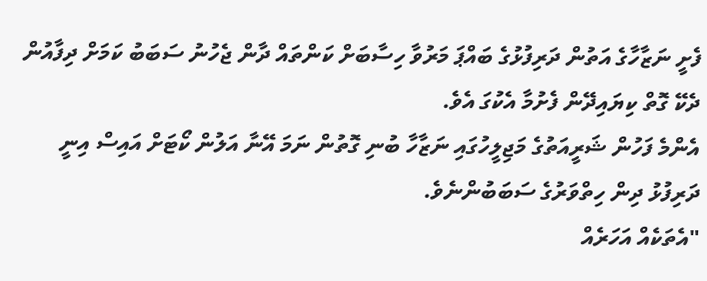ފެށީ ނަޒާހާގެ އަތުން ދަރިފުޅުގެ ބައްޕަ މަރުވާ ހިސާބަށް ކަންތައް ދާން ޖެހުނު ސަބަބު ކަމަށް ދިފާއުން ދެކޭ ގޮތް ކިޔައިދޭން ފެށުމާ އެކުގަ އެވެ.
އެންމެ ފަހުން ޝަރީއަތުގެ މަޖިލީހުގައި ނަޒާހާ ބުނި ގޮތުން ނަމަ އޭނާ އަލުން ކޯޓަށް އައިސް އިނީ ދަރިފުޅު ދިން ހިތްވަރުގެ ސަބަބުންނެވެ.
"އެތަކެއް އަހަރެއް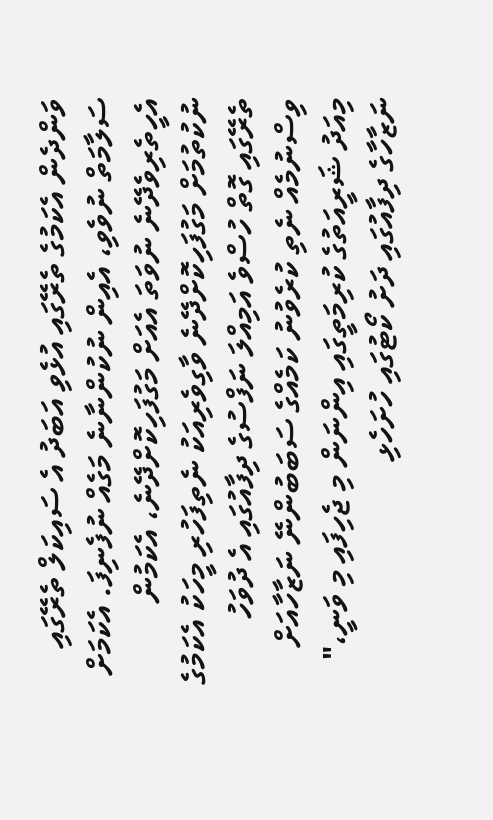ވަންދެން އެކަމުގެ ތެރޭގައި އުޅެވި އަބަދު އެ ސައިކަލް ތެރޭގައި ސަލާމަތް ނުވެވި، އެއިން ނުކުންނާނެ މަގެއް ނުފެނިފަ. އެކަމަށް އެހީތެރިވެދޭނެ ނުވަތަ އެއަށް މަގުފަހިކޮށްދޭނެ، އެކަމުން ނުކުތުމަށް މަގުފަހިކޮށްދޭނެ ވާގިވެރިއަކު ނެތިފަހުރި މީހަކު އެކަމުގެ ތެރޭގައި ގޮތް ހުސްވެ އަމިއްލަ ނަފްސުގެ ދިފާއުގައި އެ ދުވަހު ވިސްނުމެއް ނެތި ކުރެވުނު ކަމެއްގެ ސަބަބުންނޭ ނަޒާހާއަށް މިއަދު ޝަރީއަތުގެ ކުރިމަތީގައި އިންނަން މި ޖެހިފައި މި ވަނީ،" ނަޒާހާގެ ދިފާއުގައި ދަށު ކޯޓުގައި ހުށަހެޅި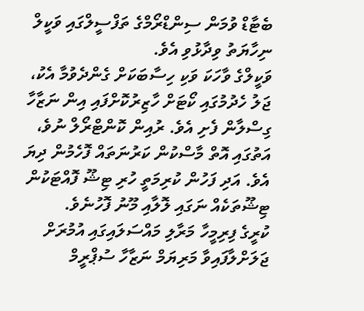ބެޓާޑް ވުމަން ސިންޑްރޯމްގެ ތަފްސީލްގައި ވަކީލް ނިހާޔަތު ވިދާޅުވި އެވެ.
ވަކީލްގެ ވާހަކަ ވަކި ހިސާބަކަށް ގެންދެވުމާ އެކު، ޖަލު ހެދުމުގައި ކޯޓަށް ހާޒިރުކޮށްފައި އިން ނަޒާހާ ގިސްލާން ފެށި އެވެ. ރުއިން ކޮންޓްރޯލް ނުވެ، އަތުގައި އޮތް މާސްކުން ކަރުނަތައް ފޮހެމުން ދިޔަ އެވެ. އަދި ފަހުން ކުރިމަތީ ހުރި ޓިޝޫ ފޮއްޓަކުން ޓިޝޫތަކެއް ނަގައި ލޮލާއި މޫނު ފޮހުނެވެ.
ކުރީގެ ފިރިމީހާ މަރާލި މައްސަލައިގައި އުމުރަށް ޖަލަށްލާފައިވާ މަރިޔަމް ނަޒާހާ ސުޕްރީމް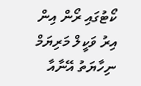ކޯޓުގައި ރޯން އިން އިރު ވަކީލް މަރިޔަމް ނިހާޔަތު އޭނާއާ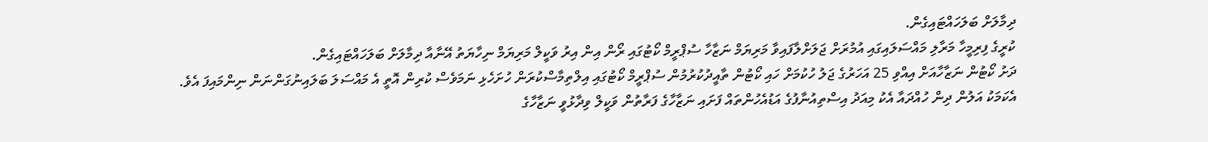ދިމާލަށް ބަލަހައްޓައިގެން.
ކުރީގެ ފިރިމީހާ މަރާލި މައްސަލައިގައި އުމުރަށް ޖަލަށްލާފައިވާ މަރިޔަމް ނަޒާހާ ސުޕްރީމް ކޯޓުގައި ރޯން އިން އިރު ވަކީލް މަރިޔަމް ނިހާޔަތު އޭނާއާ ދިމާލަށް ބަލަހައްޓައިގެން.
ދަށު ކޯޓުން ނަޒާހާއަށް އިއްވި 25 އަހަރުގެ ޖަލު ހުކުމަށް ހައި ކޯޓުން ތާއީދުކުރުމުން ސުޕްރީމް ކޯޓުގައި އިލްތިމާސްކުރަން ހުށަހެޅި ނަމަވެސް ކުރިން އޮތީ އެ މައްސަލަ ބަލައިނުގަންނަން ނިންމައިފަ އެވެ. އެކަމަކު އަލުން ދިން ހުއްދައާ އެކު މިއަދު އިސްތިއުނާފުގެ އަޑުއެހުންތައް ފަށައި ނަޒާހާގެ ފަރާތުން ވަކީލް ވިދާޅުވީ ނަޒާހާގެ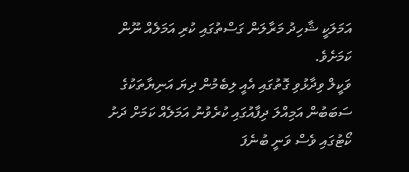އަމަލަކީ ޝާހިދު މަރާލަން ގަސްތުގައި ކުރި އަމަލެއް ނޫން ކަމަށެވެ.
ވަކީލް ވިދާޅުވި ގޮތުގައި އެއީ ލިބެމުން ދިޔަ އަނިޔާތަކުގެ ސަބަބުން އަމިއްލަ ދިފާއުގައި ކުރެވުނު އަމަލެއް ކަމަށް ދަށު ކޯޓުގައި ވެސް ވަނީ ބުނެފަ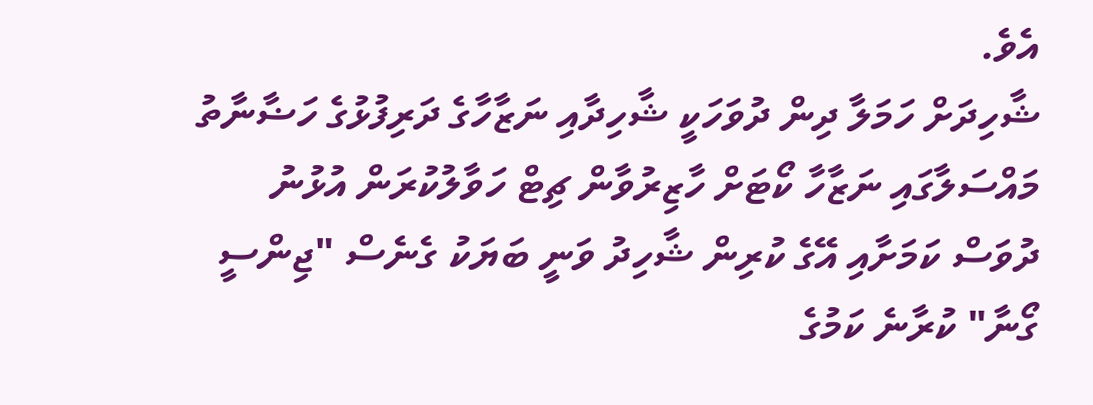އެވެ.
ޝާހިދަށް ހަމަލާ ދިން ދުވަހަކީ ޝާހިދާއި ނަޒާހާގެ ދަރިފުޅުގެ ހަޟާނާތު މައްސަލާގައި ނަޒާހާ ކޯޓަށް ހާޒިރުވާން ޗިޓް ހަވާލުކުރަން އުޅުނު ދުވަސް ކަމަށާއި އޭގެ ކުރިން ޝާހިދު ވަނީ ބަޔަކު ގެނެސް "ޖިންސީ ގޯނާ" ކުރާނެ ކަމުގެ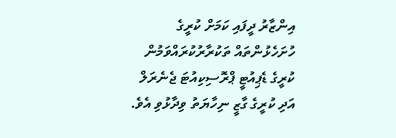އިންޒާރު ދީފައި ކަމަށް ކުރީގެ ހުށަހެޅުންތައް ތަކުރާރުކުރައްވަމުން ކުރީގެ ޑެޕިއުޓީ ޕްރޮސިކިއުޓަ ޖެނެރަލް އަދި ކުރީގެ ގާޒީ ނިހާޔަތު ވިދާޅުވި އެވެ.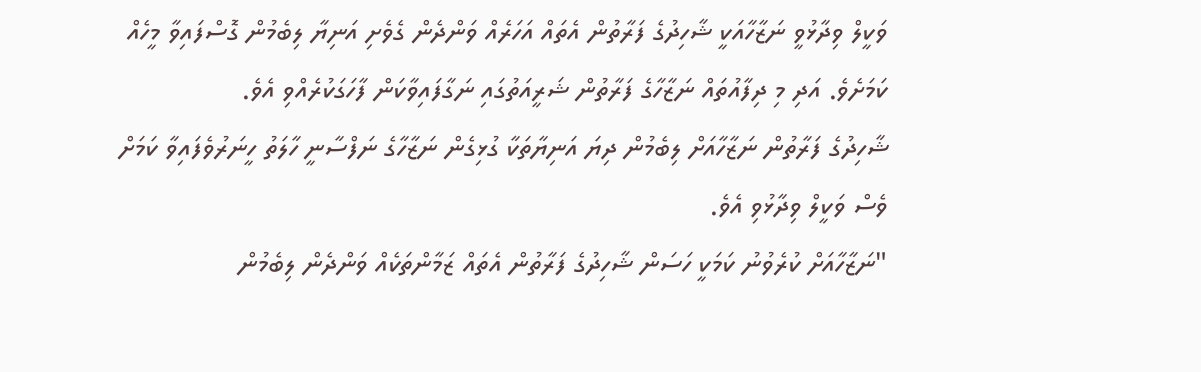ވަކީލް ވިދާޅުވީ ނަޒާހާއަކީ ޝާހިދުގެ ފަރާތުން އެތައް އަހަރެއް ވަންދެން ގެވެށި އަނިޔާ ލިބެމުން ގޮސްފައިވާ މީހެއް ކަމަށެވެ. އަދި މި ދިފާއުތައް ނަޒާހާގެ ފަރާތުން ޝަރީއަތުގައި ނަގާފައިވާކަން ފާހަގަކުރެއްވި އެވެ.
ޝާހިދުގެ ފަރާތުން ނަޒާހާއަށް ލިބެމުން ދިޔަ އަނިޔާތަކާ ގުޅިގެން ނަޒާހާގެ ނަފްސާނީ ހާލަތު ހީނަރުވެފައިވާ ކަމަށް ވެސް ވަކީލް ވިދާޅުވި އެވެ.
"ނަޒާހާއަށް ކުރެވުނު ކަމަކީ ހަސަން ޝާހިދުގެ ފަރާތުން އެތައް ޒަމާންތަކެއް ވަންދެން ލިބެމުން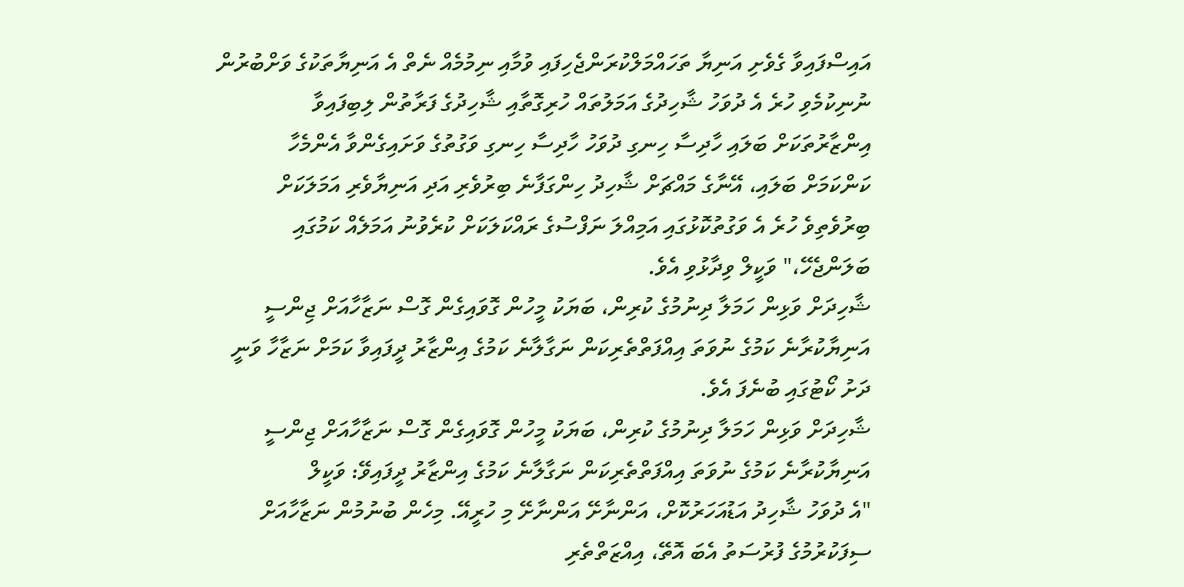އައިސްފައިވާ ގެވެށި އަނިޔާ ތަހައްމަލްކުރަންޖެހިފައި ވުމާއި ނިމުމެއް ނެތް އެ އަނިޔާތަކުގެ ވަށްބުރުން ނުނިކުމެވި ހުރެ އެ ދުވަހު ޝާހިދުގެ އަމަލުތައް ހުރިގޮތާއި ޝާހިދުގެ ފަރާތުން ލިބިފައިވާ އިންޒާރުތަކަށް ބަލައި ހާދިސާ ހިނގި ދުވަހު ހާދިސާ ހިނގި ވަގުތުގެ ވަށައިގެންވާ އެންމެހާ ކަންކަމަށް ބަލައި، އޭނާގެ މައްޗަށް ޝާހިދު ހިންގަފާނެ ބިރުވެރި އަދި އަނިޔާވެރި އަމަލަކަށް ބިރުވެތިވެ ހުރެ އެ ވަގުތުކޮޅުގައި އަމިއްލަ ނަފްސުގެ ރައްކަލަކަށް ކުރެވުނު އަމަލެއް ކަމުގައި ބަލަންޖެހޭ،" ވަކީލް ވިދާޅުވި އެވެ.
ޝާހިދަށް ވަޅިން ހަމަލާ ދިނުމުގެ ކުރިން، ބަޔަކު މީހުން ގޮވައިގެން ގޮސް ނަޒާހާއަށް ޖިންސީ އަނިޔާކުރާނެ ކަމުގެ ނުވަތަ އިއްފަތްތެރިކަން ނަގާލާނެ ކަމުގެ އިންޒާރު ދީފައިވާ ކަމަށް ނަޒާހާ ވަނީ ދަށު ކޯޓުގައި ބުނެފަ އެވެ.
ޝާހިދަށް ވަޅިން ހަމަލާ ދިނުމުގެ ކުރިން، ބަޔަކު މީހުން ގޮވައިގެން ގޮސް ނަޒާހާއަށް ޖިންސީ އަނިޔާކުރާނެ ކަމުގެ ނުވަތަ އިއްފަތްތެރިކަން ނަގާލާނެ ކަމުގެ އިންޒާރު ދީފައިވޭ: ވަކީލް
"އެ ދުވަހު ޝާހިދު އަޑުއަހަރުކޮށް، އަންނާށޭ އަންނާށޭ މި ހުރީއޭ. މިހެން ބުނުމުން ނަޒާހާއަށް ސިފަކުރުމުގެ ފުރުސަތު އެބަ އޮތޭ، އިއްޒަތްތެރި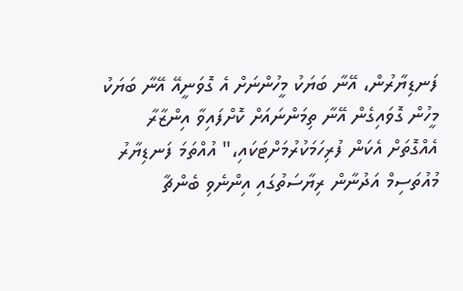ފަނޑިޔާރުން، އޭނާ ބަޔަކު މީހުންނަށް އެ ގޮވަނީއޭ އޭނާ ބަޔަކު މީހުން ގޮވައިގެން އޭނާ ތިމަންނައަށް ކޮށްފައިވާ އިންޒާރާ އެއްގޮތަށް އެކަން ފުރިހަމަކުރުމަށްޓަކައި،" އުއްތަމަ ފަނޑިޔާރު މުއުތަސިމް އަދުނާން ރިޔާސަތުގައި އިންނެވި ބެންޗާ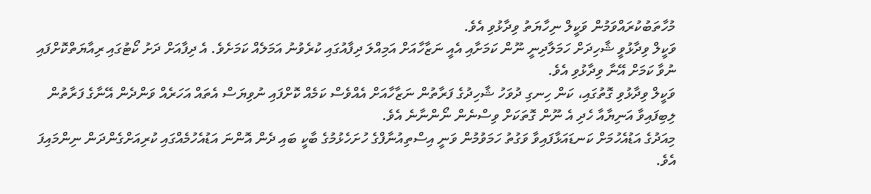މުހާތަބުކުރައްވަމުން ވަކީލް ނިހާޔަތު ވިދާޅުވި އެވެ.
ވަކީލް ވިދާޅުވީ ޝާހިދަށް ހަމަލާދިނީ ނޫން ކަމަށާއި އެއީ ނަޒާހާއަށް އަމިއްލަ ދިފާއުގައި ކުރެވުނު އަމަލެއް ކަމަށެވެ. އެ ދިފާއަށް ދަށު ކޯޓުގައި ރިއާޔަތްކޮށްފައި ނުވާ ކަމަށް އޭނާ ވިދާޅުވި އެވެ.
ވަކީލް ވިދާޅުވި ގޮތުގައި، ކަން ހިނގި ދުވަހު ޝާހިދުގެ ފަރާތުން ނަޒާހާއަށް އެއްވެސް ކަމެއް ކޮށްފައި ނުވިޔަސް އެތައް އަހަރެއް ވަންދެން އޭނާގެ ފަރާތުން ލިބިފައިވާ އަނިޔާއާ ހެދި އެ ނޫން ގޮތަކަށް ވިސްނެން ނޯންނާނެ އެވެ.
މިއަދުގެ އަޑުއެހުމަށް ކަނޑައަޅާފައިވާ ވަގުތު ހަމަވުމުން ވަނީ އިސްތިއުނާފްގެ ހުށަހެޅުމުގެ ބާކީ ބައި ދެން އޮންނަ އަޑުއެހުމެއްގައި ކުރިއަށްގެންދަން ނިންމައިފަ އެވެ.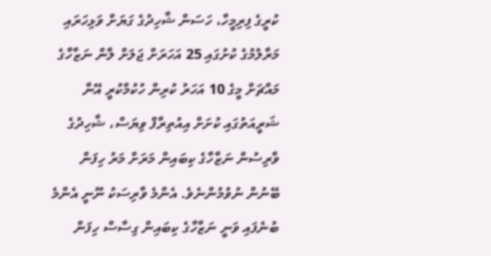ކުރީގެ ފިރިމީހާ، ހަސަން ޝާހިދުގެ ގަޔަށް ވަޅިހަރައި މަރާލުމުގެ ކުށުގައި 25 އަހަރަށް ޖަލަށް ލާން ނަޒާހާގެ މައްޗަށް މީގެ 10 އަހަރު ކުރިން ހުކުމްކުރީ އޭނާ ޝަރީއަތުގައި ކުށަށް އިއުތިރާފް ވިޔަސް، ޝާހިދުގެ ވާރިސުން ނަޒާހާގެ ކިބައިން މަރަށް މަރު ހިފަން ބޭނުން ނުވުމުންނެވެ. އެންމެ ވާރިސަކު ނޫނީ އެންމެ ބުނެފައި ވަނީ ނަޒާހާގެ ކިބައިން ގިސާސް ހިފަން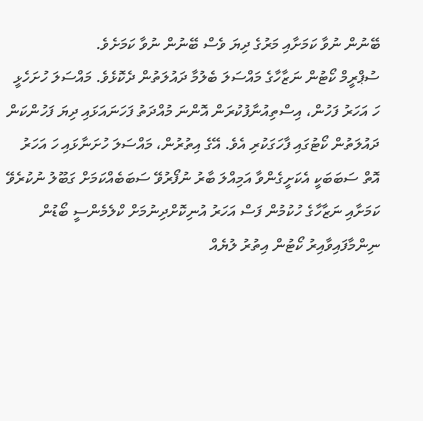ބޭނުން ނުވާ ކަމަށާއި މަރުގެ ދިޔަ ވެސް ބޭނުން ނުވާ ކަމަށެވެ.
ސުޕްރީމް ކޯޓުން ނަޒާހާގެ މައްސަލަ ބެލުމާ ދައުލަތުން ދެކޮޅެވެ. މައްސަލަ ހުށަހެޅީ ހަ އަހަރު ފަހުން، އިސްތިއުނާފުކުރަން އޮންނަ މުއްދަތު ފަހަނައަޅައި ދިޔަ ފަހުންކަން ދައުލަތުން ކޯޓުގައި ފާހަގަކުރި އެވެ. އޭގެ އިތުރުން، މައްސަލަ ހުށަނާޅައި ހަ އަހަރު އޮތް ސަބަބަކީ އެކަށީގެންވާ އަމިއްލަ ބާރު ނުފޯރުވޭ ސަބަބެއްކަމަށް ގަބޫލު ނުކުރެވޭ ކަމަށާއި ނަޒާހާގެ ހުކުމުން ފަސް އަހަރު އުނިކޮށްދިނުމަށް ކްލެމެންސީ ބޯޑުން ނިންމާފައިވާއިރު ކޯޓުން އިތުރު ލުޔެއް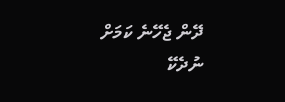ދޭން ޖެހޭނެ ކަމަށް ނުދެކޭ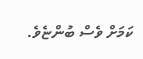ކަމަށް ވެސް ބުންޏެވެ.